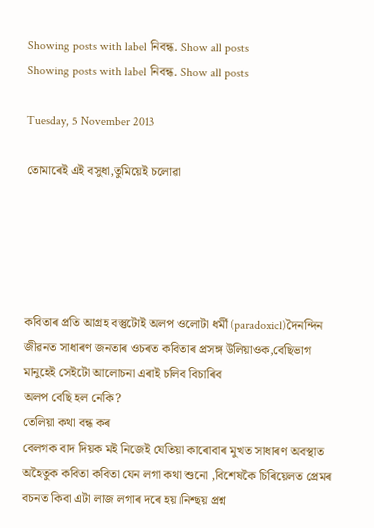Showing posts with label নিবন্ধ. Show all posts
Showing posts with label নিবন্ধ. Show all posts

Tuesday, 5 November 2013

তোমাৰেই এই বসুধা,তুমিয়েই চলোৱা





কবিতাৰ প্রতি আগ্রহ বস্তুটোই অলপ ওলোটা ধর্মী (paradoxicl)দৈনন্দিন জীৱনত সাধাৰণ জনতাৰ ওচৰত কবিতাৰ প্রসঙ্গ উলিয়াওক,বেছিভাগ মানুহেই সেইটো আলোচনা এৰাই চলিব বিচাৰিব
অলপ বেছি হল নেকি?
তেলিয়া কথা বন্ধ কৰ
বেলগক বাদ দিয়ক মই নিজেই যেতিয়া কাৰোবাৰ মুখত সাধাৰণ অবস্থাত  অহৈতুক কবিতা কবিতা যেন লগা কথা শুনো ,বিশেষকৈ চিৰিয়েলত প্রেমৰ বচনত কিবা এটা লাজ লগাৰ দৰে হয়।নিশ্ছয় প্রশ্ন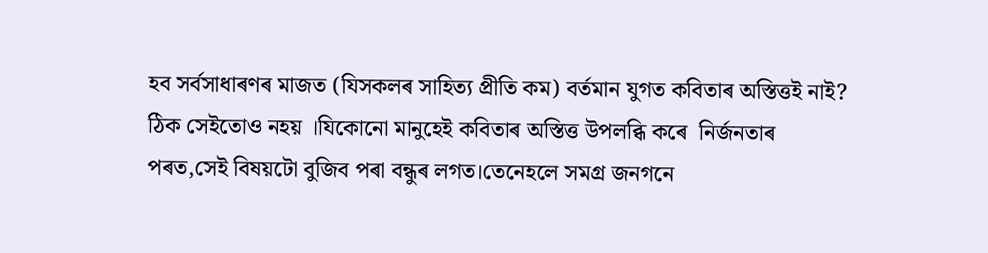হব সর্বসাধাৰণৰ মাজত (যিসকলৰ সাহিত্য প্রীতি কম) বর্তমান যুগত কবিতাৰ অস্তিত্তই নাই?
ঠিক সেইতোও নহয় ।যিকোনো মানুহেই কবিতাৰ অস্তিত্ত উপলব্ধি কৰে  নির্জনতাৰ পৰত,সেই বিষয়টো বুজিব পৰা বন্ধুৰ লগত।তেনেহলে সমগ্র জনগনে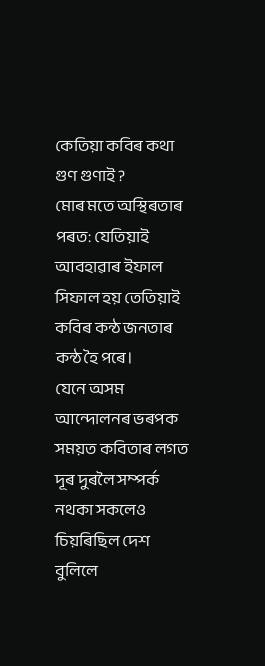কেতিয়া কবিৰ কথা গুণ গুণাই ?
মোৰ মতে অস্থিৰতাৰ পৰত: যেতিয়াই আবহাৱাৰ ইফাল সিফাল হয় তেতিয়াই কবিৰ কন্ঠ জনতাৰ কন্ঠ হৈ পৰে।
যেনে অসম আন্দোলনৰ ভৰপক সময়ত কবিতাৰ লগত দূৰ দুৰলৈ সম্পর্ক নথকা সকলেও চিয়ৰিছিল দেশ বুলিলে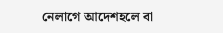নেলাগে আদেশহলে বা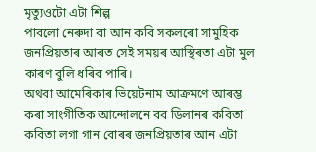মৃত্যুওটো এটা শিল্প
পাবলো নেৰুদা বা আন কবি সকলৰো সামুহিক জনপ্রিয়তাৰ আৰত সেই সময়ৰ আস্থিৰতা এটা মুল কাৰণ বুলি ধৰিব পাৰি।
অথবা আমেৰিকাৰ ভিয়েটনাম আক্রমণে আৰম্ভ কৰা সাংগীতিক আন্দোলনে বব ডিলানৰ কবিতা কবিতা লগা গান বোৰৰ জনপ্রিয়তাৰ আন এটা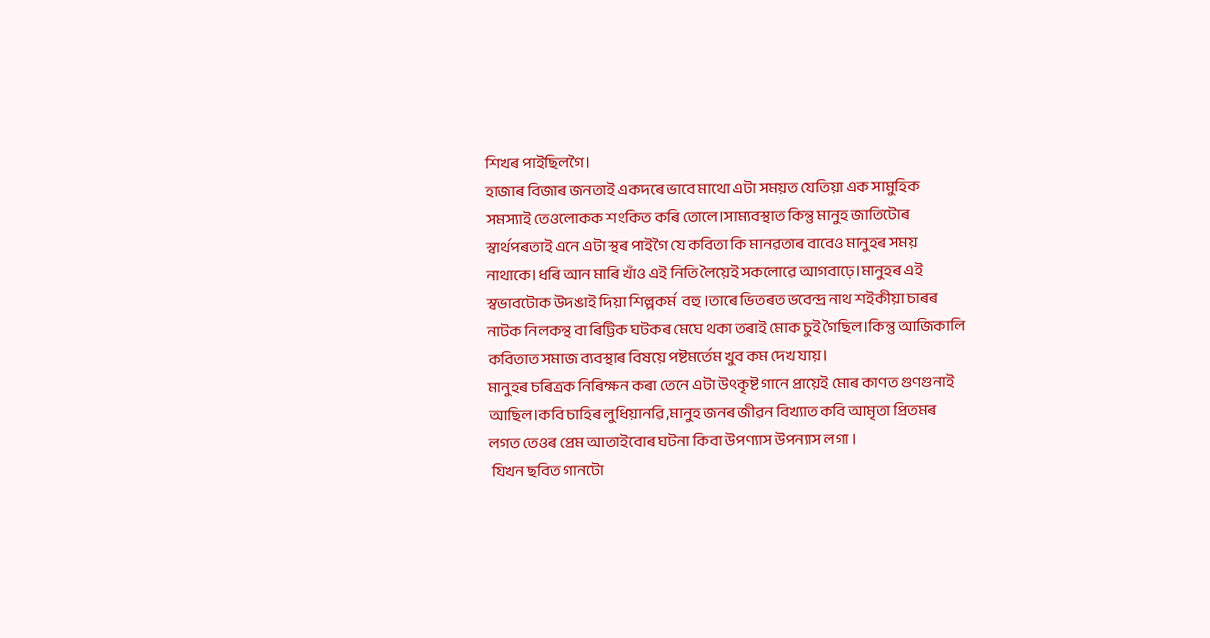শিখৰ পাইছিলগৈ।
হাজাৰ বিজাৰ জনতাই একদৰে ভাবে মাথো এটা সময়ত যেতিয়া এক সামুহিক সমস্যাই তেওলোকক শংকিত কৰি তোলে।সাম্যবস্থাত কিন্তু মানুহ জাতিটোৰ স্বার্থপৰতাই এনে এটা স্থৰ পাইগৈ যে কবিতা কি মানৱতাৰ বাবেও মানুহৰ সময় নাথাকে।ধৰি আন মাৰি খাঁও এই নিতি লৈয়েই সকলোৱে আগবাঢ়ে।মানুহৰ এই স্বভাবটোক উদঙাই দিয়া শিল্পকর্ম  বহু ।তাৰে ভিতৰত ভবেন্দ্র নাথ শইকীয়া চাৰৰ নাটক নিলকন্থ বা ৰিট্টিক ঘটকৰ মেঘে থকা তৰাই মোক চুই গৈছিল।কিন্তু আজিকালি কবিতাত সমাজ ব্যবস্থাৰ বিষয়ে পষ্টমর্তেম খুব কম দেখ যায়।
মানুহৰ চৰিত্রক নিৰিক্ষন কৰা তেনে এটা উৎকৃষ্ট গানে প্রায়েই মোৰ কাণত গুণগুনাই আছিল।কবি চাহিৰ লুধিয়ানৱি ,মানুহ জনৰ জীৱন বিখ্যাত কবি আমৃতা প্রিতমৰ লগত তেওৰ প্রেম আতাইবোৰ ঘটনা কিবা উপণ্যাস উপন্যাস লগা ।
 যিখন ছবিত গানটো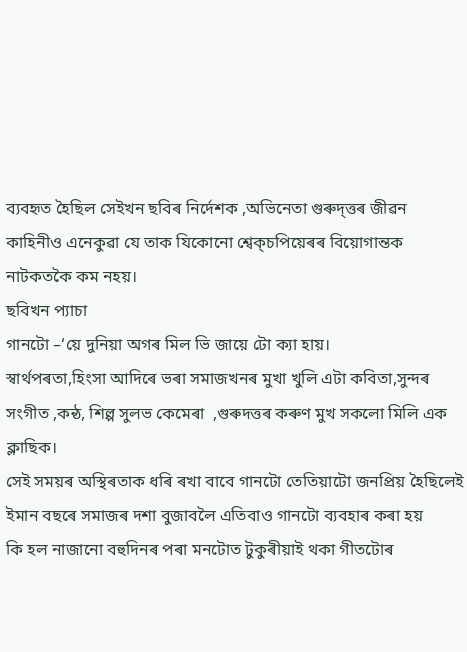ব্যবহৃত হৈছিল সেইখন ছবিৰ নির্দেশক ,অভিনেতা গুৰুদ্ত্তৰ জীৱন কাহিনীও এনেকুৱা যে তাক যিকোনো শ্বেক্চপিয়েৰৰ বিয়োগান্তক নাটকতকৈ কম নহয়।
ছবিখন প্যাচা
গানটো –‘য়ে দুনিয়া অগৰ মিল ভি জায়ে টো ক্যা হায়।
স্বার্থপৰতা,হিংসা আদিৰে ভৰা সমাজখনৰ মুখা খুলি এটা কবিতা,সুন্দৰ সংগীত ,কন্ঠ, শিল্প সুলভ কেমেৰা  ,গুৰুদত্তৰ কৰুণ মুখ সকলো মিলি এক ক্লাছিক।
সেই সময়ৰ অস্থিৰতাক ধৰি ৰখা বাবে গানটো তেতিয়াটো জনপ্রিয় হৈছিলেই ইমান বছৰে সমাজৰ দশা বুজাবলৈ এতিবাও গানটো ব্যবহাৰ কৰা হয়
কি হল নাজানো বহুদিনৰ পৰা মনটোত টুকুৰীয়াই থকা গীতটোৰ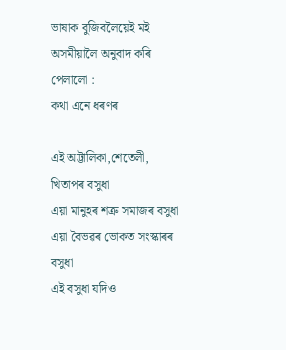ভাষাক বুজিবলৈয়েই মই অসমীয়ালৈ অনুবাদ কৰি পেলালো :
কথা এনে ধৰণৰ

এই অট্টালিকা,শেতেলী, খিতাপৰ বসুধা
এয়া মানুহৰ শত্রু সমাজৰ বসুধা
এয়া বৈভৱৰ ভোকত সংস্কাৰৰ বসুধা
এই বসুধা যদিও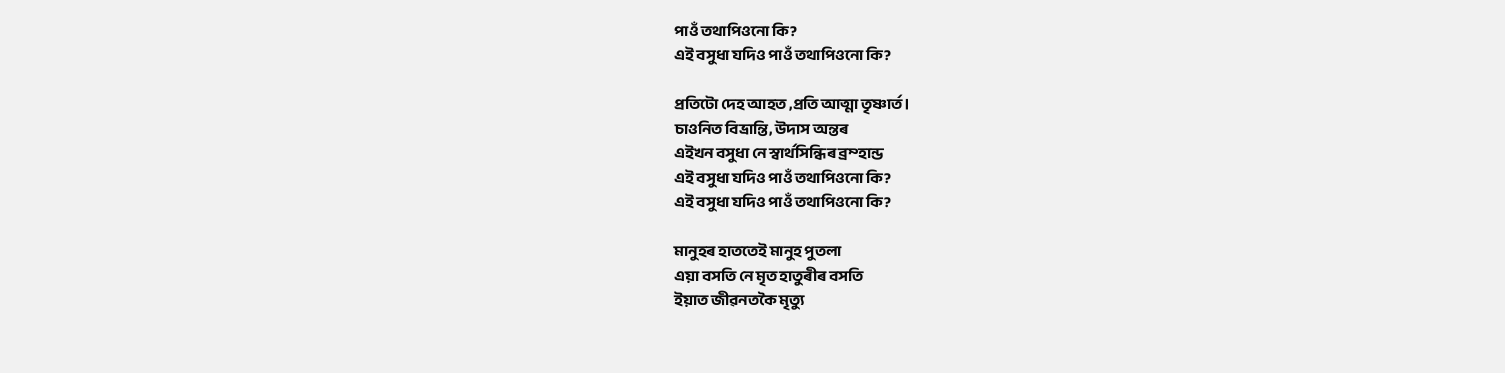পাওঁ তথাপিওনো কি?
এই বসুধা যদিও পাওঁ তথাপিওনো কি?

প্রতিটো দেহ আহত ,প্রতি আত্মা তৃষ্ণার্ত।
চাওনিত বিভ্রান্তি, উদাস অন্তৰ
এইখন বসুধা নে স্বার্থসিন্ধিৰ ব্রম্হান্ড
এই বসুধা যদিও পাওঁ তথাপিওনো কি?
এই বসুধা যদিও পাওঁ তথাপিওনো কি?

মানুহৰ হাততেই মানুহ পুতলা
এয়া বসতি নে মৃত হাতুৰীৰ বসতি
ইয়াত জীৱনতকৈ মৃত্যু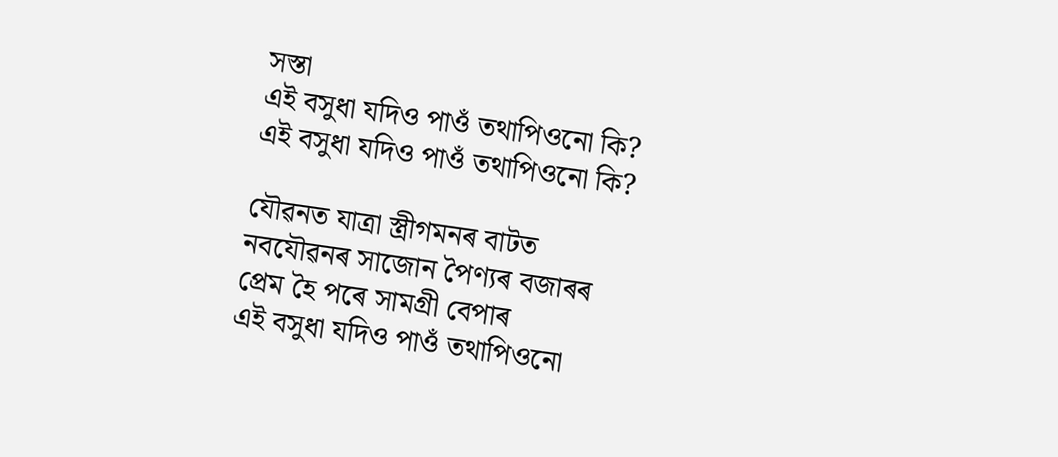সস্তা
এই বসুধা যদিও পাওঁ তথাপিওনো কি?
এই বসুধা যদিও পাওঁ তথাপিওনো কি?

যৌৱনত যাত্রা স্ত্রীগমনৰ বাটত
নবযৌৱনৰ সাজোন পৈণ্যৰ বজাৰৰ
প্রেম হৈ পৰে সামগ্রী বেপাৰ
এই বসুধা যদিও পাওঁ তথাপিওনো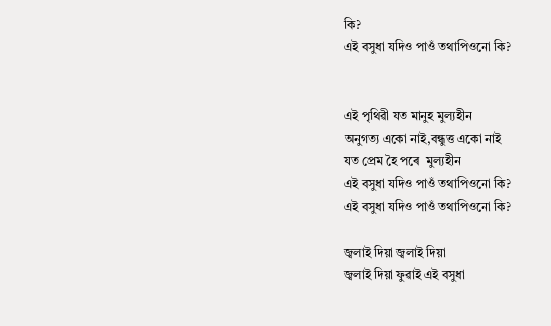কি?
এই বসুধা যদিও পাওঁ তথাপিওনো কি?


এই পৃথিৱী যত মানুহ মুল্যহীন
অনুগত্য একো নাই,বন্ধুত্ত একো নাই
যত প্রেম হৈ পৰে  মুল্যহীন
এই বসুধা যদিও পাওঁ তথাপিওনো কি?
এই বসুধা যদিও পাওঁ তথাপিওনো কি?

জ্বলাই দিয়া জ্বলাই দিয়া
জ্বলাই দিয়া ফুৱাই এই বসুধা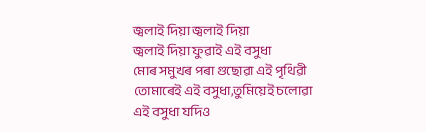জ্বলাই দিয়া জ্বলাই দিয়া
জ্বলাই দিয়া ফুৱাই এই বসুধা
মোৰ সমুখৰ পৰা গুছোৱা এই পৃথিৱী
তোমাৰেই এই বসুধা,তুমিয়েই চলোৱা
এই বসুধা যদিও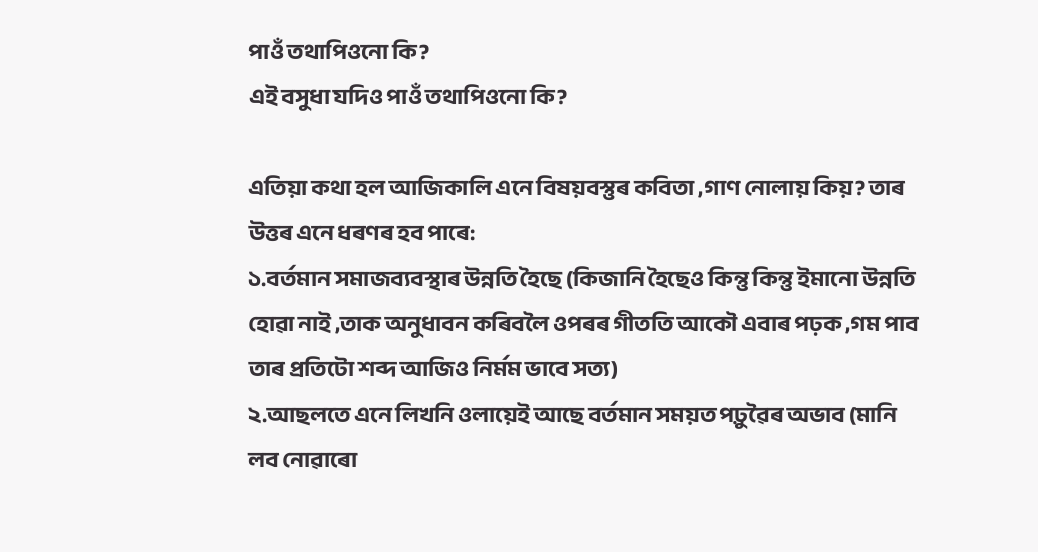পাওঁ তথাপিওনো কি?
এই বসুধা যদিও পাওঁ তথাপিওনো কি?

এতিয়া কথা হল আজিকালি এনে বিষয়বস্তুৰ কবিতা ,গাণ নোলায় কিয়? তাৰ উত্তৰ এনে ধৰণৰ হব পাৰে:
১.বর্তমান সমাজব্যবস্থাৰ উন্নতি হৈছে (কিজানি হৈছেও কিন্তু কিন্তু ইমানো উন্নতি হোৱা নাই ,তাক অনুধাবন কৰিবলৈ ওপৰৰ গীততি আকৌ এবাৰ পঢ়ক ,গম পাব তাৰ প্রতিটো শব্দ আজিও নির্মম ভাবে সত্য)
২.আছলতে এনে লিখনি ওলায়েই আছে বর্তমান সময়ত পঢ়ুৱৈৰ অভাব (মানি লব নোৱাৰো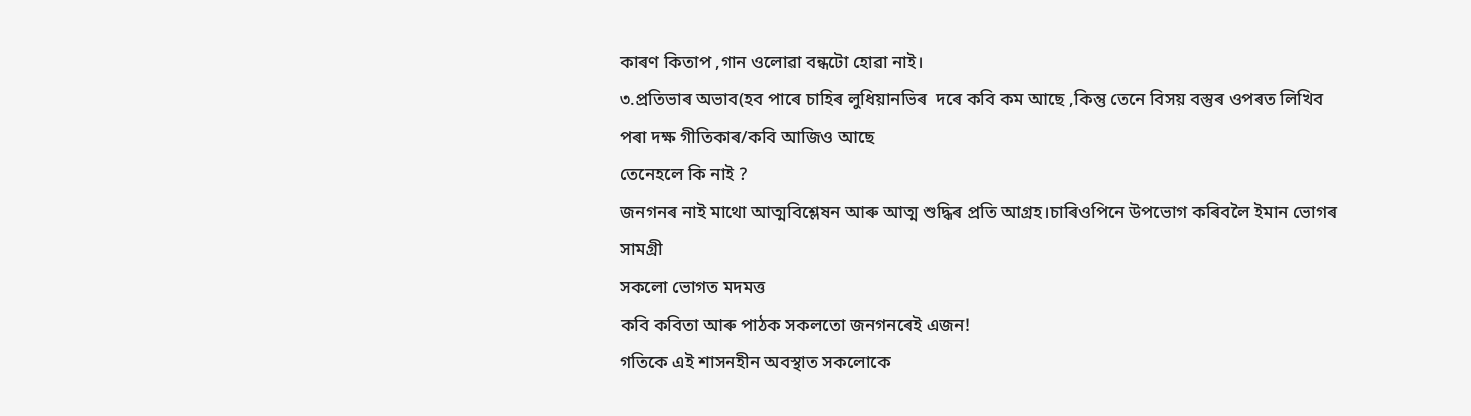কাৰণ কিতাপ ,গান ওলোৱা বন্ধটো হোৱা নাই।
৩.প্রতিভাৰ অভাব(হব পাৰে চাহিৰ লুধিয়ানভিৰ  দৰে কবি কম আছে ,কিন্তু তেনে বিসয় বস্তুৰ ওপৰত লিখিব পৰা দক্ষ গীতিকাৰ/কবি আজিও আছে
তেনেহলে কি নাই ?
জনগনৰ নাই মাথো আত্মবিশ্লেষন আৰু আত্ম শুদ্ধিৰ প্রতি আগ্রহ।চাৰিওপিনে উপভোগ কৰিবলৈ ইমান ভোগৰ সামগ্রী
সকলো ভোগত মদমত্ত
কবি কবিতা আৰু পাঠক সকলতো জনগনৰেই এজন!
গতিকে এই শাসনহীন অবস্থাত সকলোকে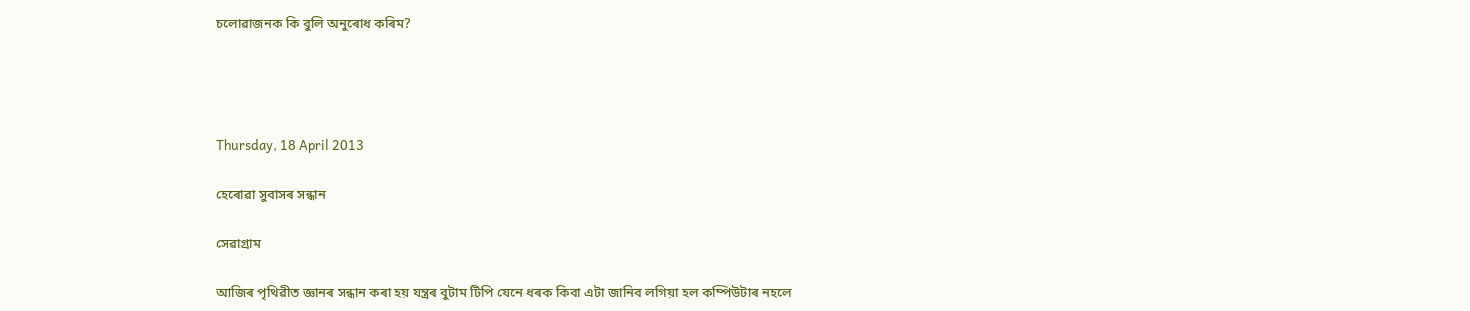চলোৱাজনক কি বুলি অনুৰোধ কৰিম?




Thursday, 18 April 2013

হেৰোৱা সুবাসৰ সন্ধান

সেৱাগ্রাম

আজিৰ পৃথিৱীত জ্ঞানৰ সন্ধান কৰা হয় যন্ত্রৰ বুটাম টিপি যেনে ধৰক কিবা এটা জানিব লগিয়া হল কম্পিউটাৰ নহলে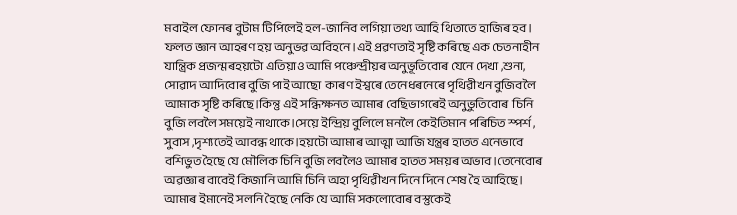মবাইল ফোনৰ বুটাম টিপিলেই হল-জানিব লগিয়া তথ্য আহি থিতাতে হাজিৰ হব। ফলত জ্ঞান আহৰণ হয় অনুভৱ অবিহনে।এই প্রৱণতাই সৃষ্টি কৰিছে এক চেতনাহীন যান্ত্রিক প্রজন্মৰহয়টো এতিয়াও আমি পঞ্চেন্দ্রীয়ৰ অনুভূতিবোৰ যেনে দেখা ,শুনা, সোৱাদ আদিবোৰ বুজি পাই আছো  কাৰণ ইশ্বৰে তেনেধৰনেৰে পৃথিৱীখন বুজিবলৈ আমাক সৃষ্টি কৰিছে।কিন্তু এই সন্ধিক্ষনত আমাৰ বেছিভাগৰেই অনুভুতিবোৰ  চিনি বুজি লবলৈ সময়েই নাথাকে।সেয়ে ইন্দ্রিয় বুলিলে মনলৈ কেইতিমান পৰিচিত স্পর্শ , সুবাস ,দৃশ্যতেই আবন্ধ থাকে।হয়টো আমাৰ আত্মা আজি যন্ত্রৰ হাতত এনেভাবে বশিভুত হৈছে যে মৌলিক চিনি বুজি লবলৈও আমাৰ হাতত সময়ৰ অভাব।তেনেবোৰ অৱজ্ঞাৰ বাবেই কিজানি আমি চিনি অহা পৃথিৱীখন দিনে দিনে শেষ হৈ আহিছে। আমাৰ ইমানেই সলনি হৈছে নেকি যে আমি সকলোবোৰ বস্তুকেই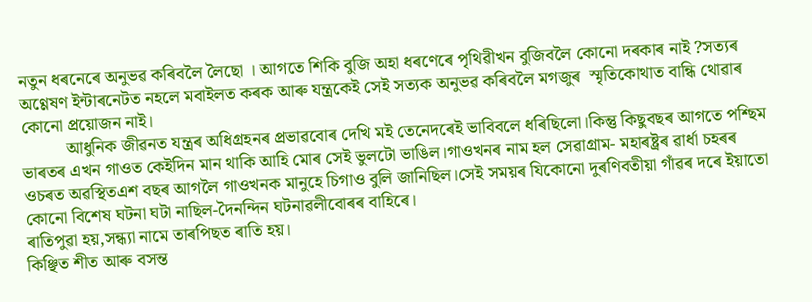নতুন ধৰনেৰে অনুভৱ কৰিবলৈ লৈছো । আগতে শিকি বুজি অহা ধৰণেৰে পৃথিৱীখন বুজিবলৈ কোনো দৰকাৰ নাই ?সত্যৰ অণ্ণেষণ ইন্টাৰনেটত নহলে মবাইলত কৰক আৰু যন্ত্রকেই সেই সত্যক অনুভৱ কৰিবলৈ মগজুৰ  স্মৃতিকোথাত বান্ধি থোৱাৰ কোনো প্রয়োজন নাই।
          আধুনিক জীৱনত যন্ত্রৰ অধিগ্রহনৰ প্রভাৱবোৰ দেখি মই তেনেদৰেই ভাবিবলে ধৰিছিলো।কিন্তু কিছুবছৰ আগতে পশ্ছিম ভাৰতৰ এখন গাওত কেইদিন মান থাকি আহি মোৰ সেই ভুলটো ভাঙিল।গাওখনৰ নাম হল সেৱাগ্রাম- মহাৰষ্ট্রৰ ৱার্ধা চহৰৰ ওচৰত অৱস্থিতএশ বছৰ আগলৈ গাওখনক মানুহে চিগাও বুলি জানিছিল।সেই সময়ৰ যিকোনো দুৰণিবতীয়া গাঁৱৰ দৰে ইয়াতো কোনো বিশেষ ঘটনা ঘটা নাছিল-দৈনন্দিন ঘটনাৱলীবোৰৰ বাহিৰে।
ৰাতিপুৱা হয়,সন্ধ্যা নামে তাৰপিছত ৰাতি হয়।
কিঞ্ছিত শীত আৰু বসন্ত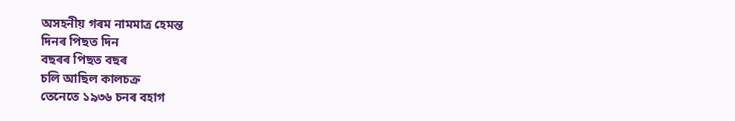অসহনীয় গৰম নামমাত্র হেমন্ত
দিনৰ পিছত দিন
বছৰৰ পিছত বছৰ
চলি আছিল কালচক্র
তেনেতে ১৯৩৬ চনৰ বহাগ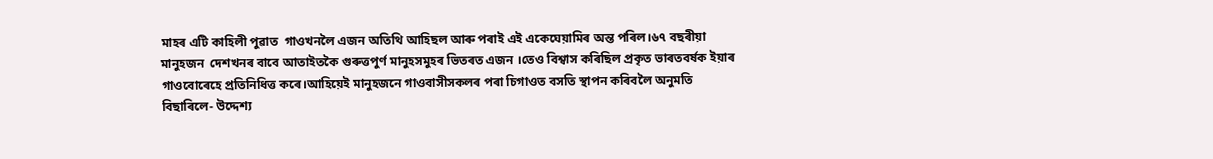মাহৰ এটি কাহিলী পুৱাত  গাওখনলৈ এজন অতিথি আহিছল আৰু পৰাই এই একেঘেয়ামিৰ অন্ত পৰিল।৬৭ বছৰীয়া মানুহজন  দেশখনৰ বাবে আতাইতকৈ গুৰুত্তপুর্ণ মানুহসমুহৰ ভিতৰত এজন ।তেও বিশ্বাস কৰিছিল প্রকৃত ভাৰতবর্ষক ইয়াৰ  গাওবোৰেহে প্রতিনিধিত্ত কৰে।আহিয়েই মানুহজনে গাওবাসীসকলৰ পৰা চিগাওত বসতি স্থাপন কৰিবলৈ অনুমতি বিছাৰিলে- উদ্দেশ্য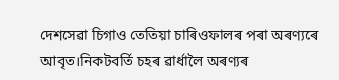দেশসেৱা চিগাও তেতিয়া চাৰিওফালৰ পৰা অৰণ্যৰে আবৃত।নিকটবর্তি চহৰ ৱার্ধালৈ অৰণ্যৰ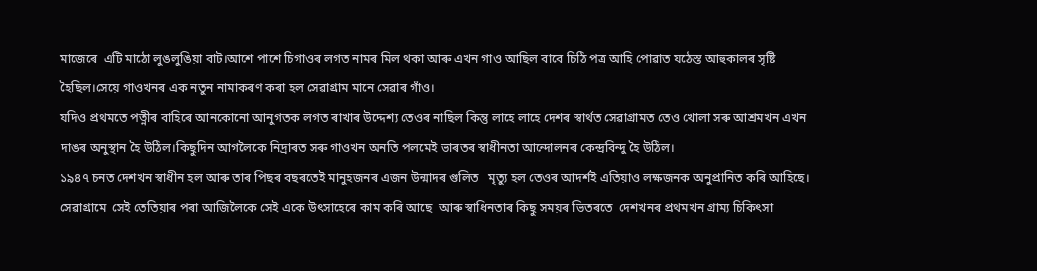মাজেৰে  এটি মাঠো লুঙলুঙিয়া বাট।আশে পাশে চিগাওৰ লগত নামৰ মিল থকা আৰু এখন গাও আছিল বাবে চিঠি পত্র আহি পোৱাত যঠেস্ত আহুকালৰ সৃষ্টি হৈছিল।সেয়ে গাওখনৰ এক নতুন নামাকৰণ কৰা হল সেৱাগ্রাম মানে সেৱাৰ গাঁও।
যদিও প্রথমতে পত্নীৰ বাহিৰে আনকোনো আনুগতক লগত ৰাখাৰ উদ্দেশ্য তেওৰ নাছিল কিন্তু লাহে লাহে দেশৰ স্বার্থত সেৱাগ্রামত তেও খোলা সৰু আশ্রমখন এখন দাঙৰ অনুস্থান হৈ উঠিল।কিছুদিন আগলৈকে নিদ্রাৰত সৰু গাওখন অনতি পলমেই ভাৰতৰ স্বাধীনতা আন্দোলনৰ কেন্দ্রবিন্দু হৈ উঠিল।
১৯৪৭ চনত দেশখন স্বাধীন হল আৰু তাৰ পিছৰ বছৰতেই মানুহজনৰ এজন উন্মাদৰ গুলিত   মৃত্যু হল তেওৰ আদর্শই এতিয়াও লক্ষজনক অনুপ্রানিত কৰি আহিছে। সেৱাগ্রামে  সেই তেতিয়াৰ পৰা আজিলৈকে সেই একে উৎসাহেৰে কাম কৰি আছে  আৰু স্বাধিনতাৰ কিছু সময়ৰ ভিতৰতে  দেশখনৰ প্রথমখন গ্রাম্য চিকিৎসা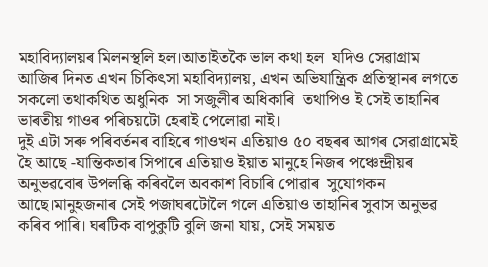মহাবিদ্যালয়ৰ মিলনস্থলি হল।আতাইতকৈ ভাল কথা হল  যদিও সেৱাগ্রাম আজিৰ দিনত এখন চিকিৎসা মহাবিদ্যালয়, এখন অভিযান্ত্রিক প্রতিস্থানৰ লগতে সকলো তথাকথিত অধুনিক  সা সজুলীৰ অধিকাৰি  তথাপিও ই সেই তাহানিৰ ভাৰতীয় গাওৰ পৰিচয়টো হেৰাই পেলোৱা নাই।
দুই এটা সৰু পৰিবর্তনৰ বাহিৰে গাওখন এতিয়াও ৫০ বছৰৰ আগৰ সেৱাগ্রামেই হৈ আছে -যান্তিকতাৰ সিপাৰে এতিয়াও ইয়াত মানুহে নিজৰ পঞ্চেন্দ্রীয়ৰ অনুভৱবোৰ উপলব্ধি কৰিবলৈ অবকাশ বিচাৰি পোৱাৰ  সুযোগকন আছে।মানুহজনাৰ সেই পজাঘৰটোলৈ গলে এতিয়াও তাহানিৰ সুবাস অনুভৱ কৰিব পাৰি। ঘৰটিক বাপুকুটি বুলি জনা যায়, সেই সময়ত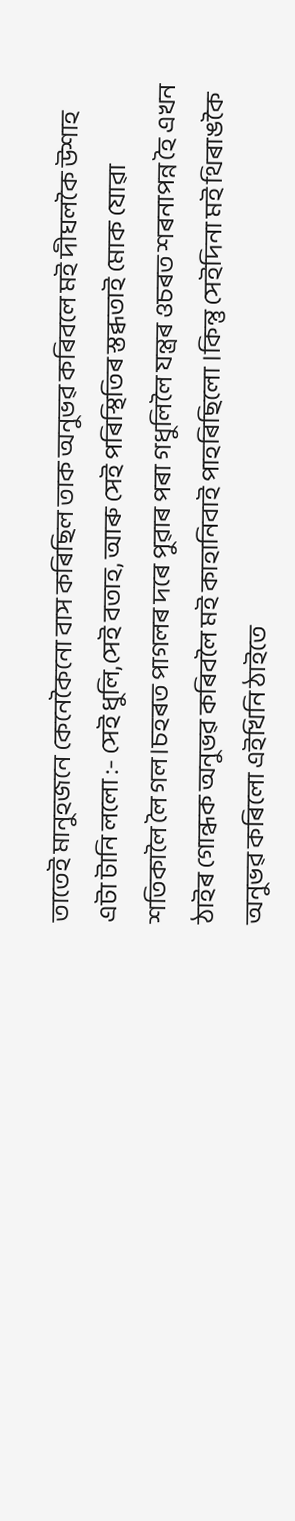তাতেই মানুহজনে কেনেকৈনো বাস কৰিছিল তাক অনুভৱ কৰিবলে মই দীঘলকৈ উশাহ এটা টানি ললো :- সেই ধুলি,সেই বতাহ, আৰু সেই পৰিস্থিতিৰ স্তব্ধতাই মোক যোৱা শতিকালৈ লৈ গল।চহৰত পাগলৰ দৰে পুৱাৰ পৰা গধুলিলৈ যন্ত্রৰ ওচৰত শৰনাপন্ন হৈ এখন ঠাইৰ গোন্ধক অনুভৱ কৰিবলৈ মই কাহানিবাই পাহৰিছিলো ।কিন্তু সেইদিনা মই থিৰাঙকৈ অনুভৱ কৰিলো এইখিনি ঠাইতে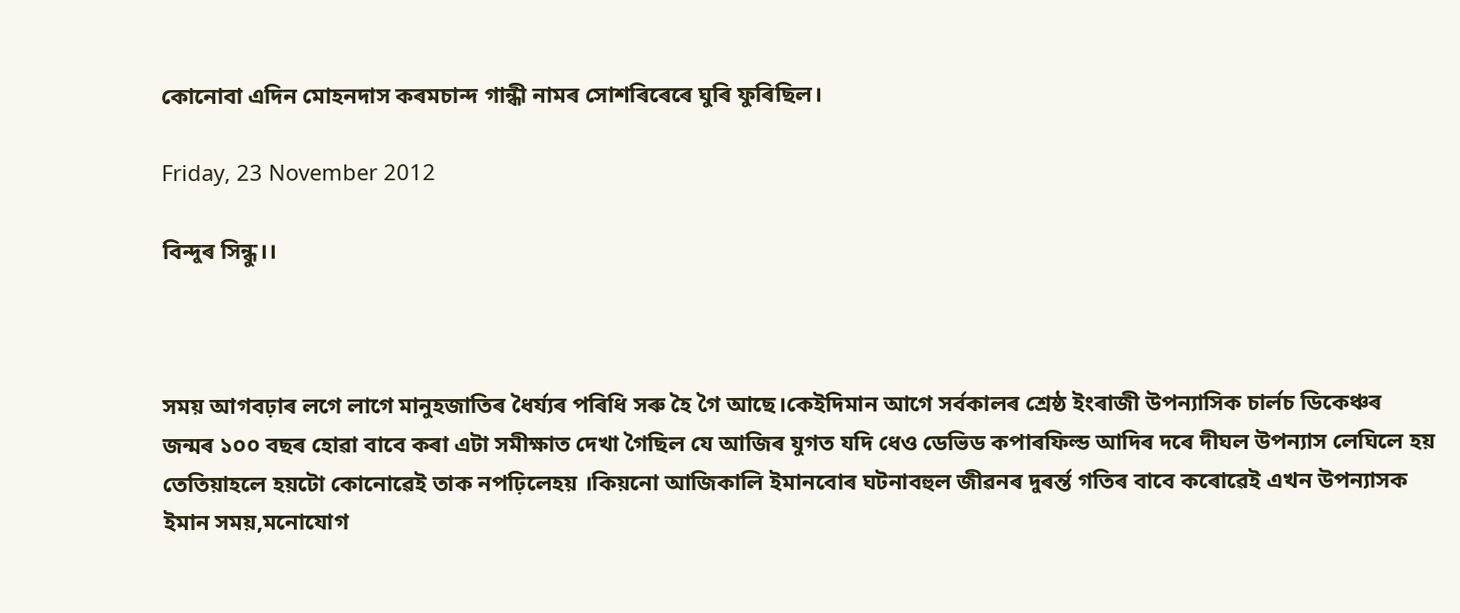কোনোবা এদিন মোহনদাস কৰমচান্দ গান্ধী নামৰ সোশৰিৰেৰে ঘুৰি ফুৰিছিল।

Friday, 23 November 2012

বিন্দুৰ সিন্ধু।।



সময় আগবঢ়াৰ লগে লাগে মানুহজাতিৰ ধৈর্য্যৰ পৰিধি সৰু হৈ গৈ আছে।কেইদিমান আগে সর্বকালৰ শ্রেষ্ঠ ইংৰাজী উপন্যাসিক চার্লচ ডিকেঞ্চৰ জন্মৰ ১০০ বছৰ হোৱা বাবে কৰা এটা সমীক্ষাত দেখা গৈছিল যে আজিৰ যুগত যদি ধেও ডেভিড কপাৰফিল্ড আদিৰ দৰে দীঘল উপন্যাস লেঘিলে হয় তেতিয়াহলে হয়টো কোনোৱেই তাক নপঢ়িলেহয় ।কিয়নো আজিকালি ইমানবোৰ ঘটনাবহুল জীৱনৰ দুৰর্ন্ত গতিৰ বাবে কৰোৱেই এখন উপন্যাসক ইমান সময়,মনোযোগ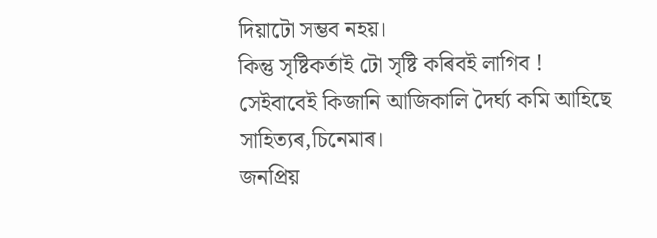দিয়াটো সম্ভব নহয়।
কিন্তু সৃষ্টিকর্তাই টো সৃষ্টি কৰিবই লাগিব !
সেইবাবেই কিজানি আজিকালি দৈর্ঘ্য কমি আহিছে সাহিত্যৰ,চিনেমাৰ।
জনপ্রিয়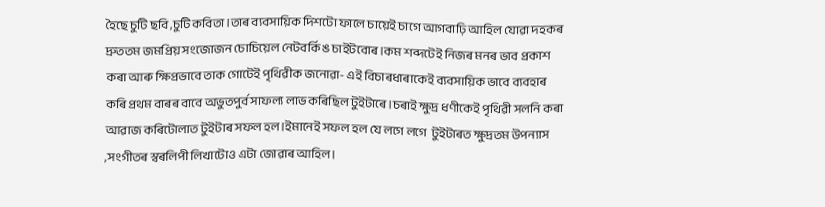হৈছে চুটি ছবি ,চুটি কবিতা ।তাৰ ব্যবসায়িক দিশটো ফালে চায়েই চাগে আগবাঢ়ি আহিল যোৱা দহকৰ দ্রুততম জমপ্রিয় সংজোজন চোচিয়েল নেটবর্কিঙ চাইটবোৰ।কম শব্দটেই নিজৰ মনৰ ভাব প্রকাশ কৰা আৰু ক্ষিপ্রভাবে তাক গোটেই পৃথিৱীক জনোৱা- এই বিচাৰধাৰাকেই ব্যবসায়িক ভাবে ব্যবহাৰ কৰি প্রথম বাৰৰ বাবে অভুতপুর্ব সাফল্য লাভ কৰিছিল টুইটাৰে।চৰাই ক্ষুদ্র ধণীকেই পৃথিৱী সলনি কৰা আৱাজ কৰিটোলাত টুইটাৰ সফল হল।ইমানেই সফল হল যে লগে লগে  টুইটাৰত ক্ষুদ্রতম উপন্যাস ,সংগীতৰ স্বৰলিপী লিখাটোও এটা জোৱাৰ আহিল।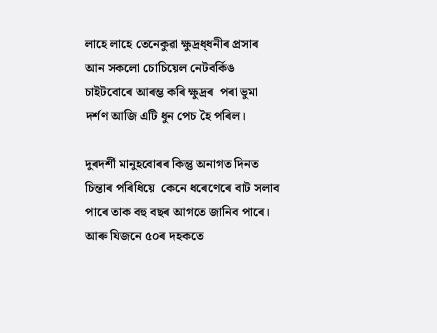লাহে লাহে তেনেকুৱা ক্ষুদ্রধ্ধনীৰ প্রসাৰ আন সকলো চোচিয়েল নেটবর্কিঙ চাইটবোৰে আৰম্ভ কৰি ক্ষুদ্রৰ  পৰা ভুমা দর্শণ আজি এটি ধুন পেচ হৈ পৰিল।

দুৰদর্শী মানুহবোৰৰ কিন্তু অনাগত দিনত চিন্তাৰ পৰিধিয়ে  কেনে ধৰেণেৰে বাট সলাব পাৰে তাক বহু বছৰ আগতে জানিব পাৰে।
আৰু যিজনে ৫০ৰ দহকতে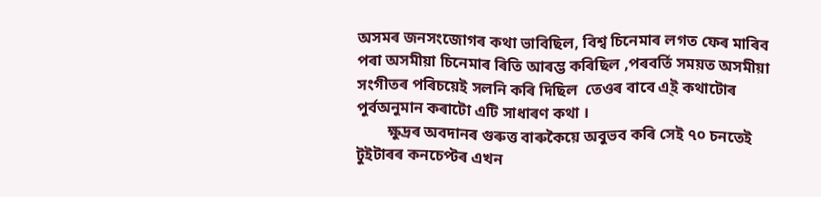অসমৰ জনসংজোগৰ কথা ভাবিছিল, বিশ্ব চিনেমাৰ লগত ফেৰ মাৰিব পৰা অসমীয়া চিনেমাৰ ৰিতি আৰম্ভ কৰিছিল ,পৰবর্তি সময়ত অসমীয়া সংগীতৰ পৰিচয়েই সলনি কৰি দিছিল  তেওৰ বাবে এ্ই কথাটোৰ পুর্বঅনুমান কৰাটো এটি সাধাৰণ কথা ।
        ক্ষুদ্রৰ অবদানৰ গুৰুত্ত বাৰুকৈয়ে অবুভব কৰি সেই ৭০ চনতেই টুইটাৰৰ কনচেপ্টৰ এখন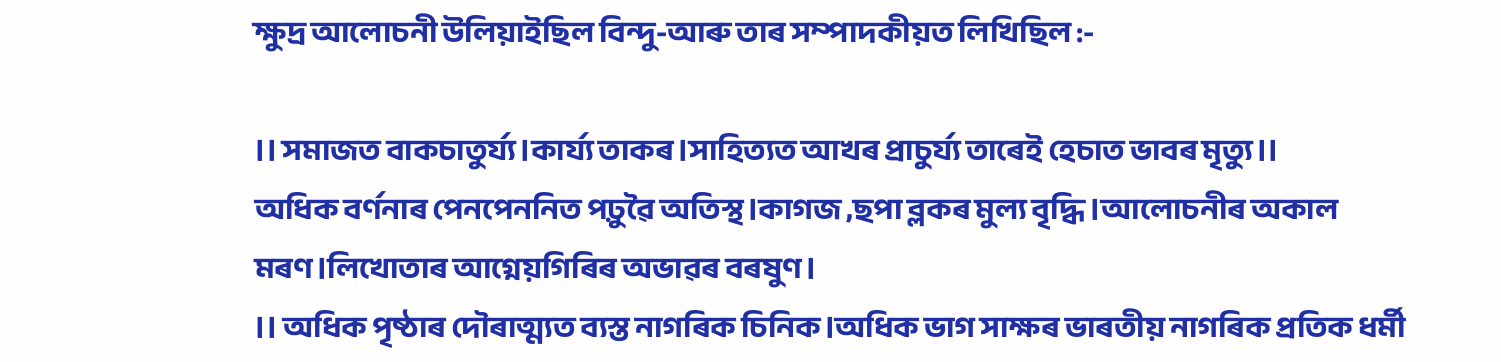ক্ষুদ্র আলোচনী উলিয়াইছিল বিন্দু-আৰু তাৰ সম্পাদকীয়ত লিখিছিল :-

।। সমাজত বাকচাতুর্য্য।কার্য্য তাকৰ।সাহিত্যত আখৰ প্রাচুর্য্য তাৰেই হেচাত ভাবৰ মৃত্যু।।
অধিক বর্ণনাৰ পেনপেননিত পঢ়ুৱৈ অতিস্থ।কাগজ ,ছপা ব্লকৰ মুল্য বৃদ্ধি।আলোচনীৰ অকাল মৰণ।লিখোতাৰ আগ্নেয়গিৰিৰ অভাৱৰ বৰষুণ।
।। অধিক পৃষ্ঠাৰ দৌৰাত্ম্যত ব্যস্ত নাগৰিক চিনিক।অধিক ভাগ সাক্ষৰ ভাৰতীয় নাগৰিক প্রতিক ধর্মী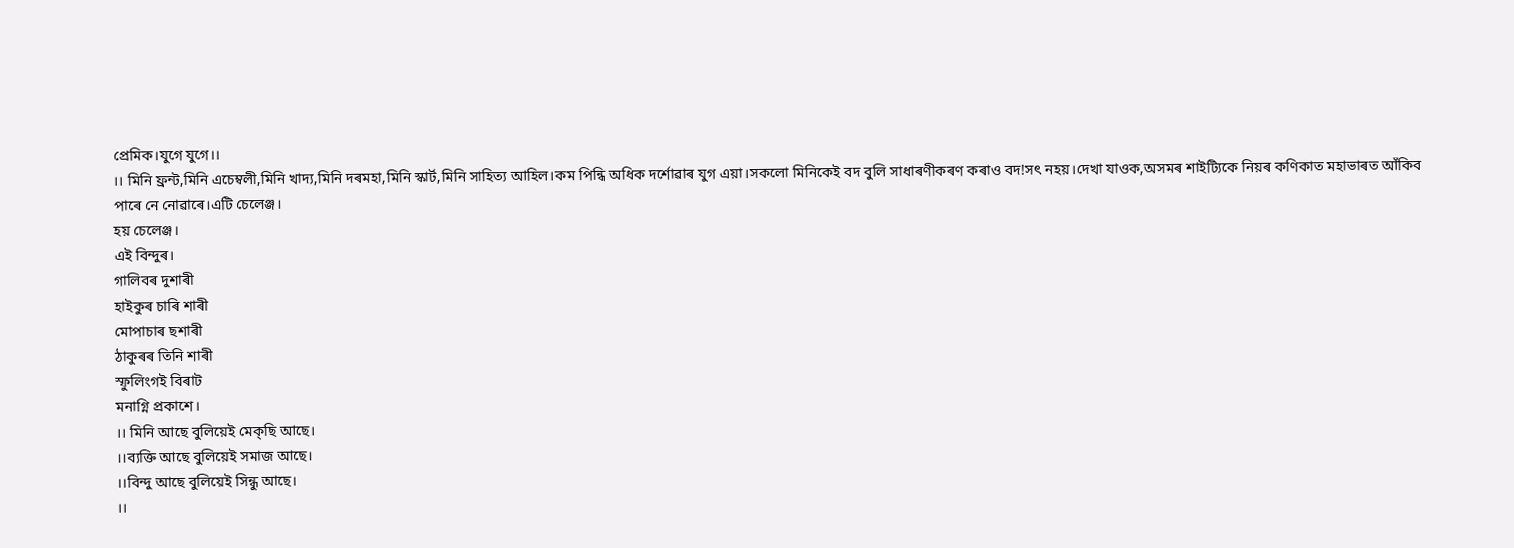প্রেমিক।যুগে যুগে।।
।। মিনি ফ্রন্ট,মিনি এচেম্বলী,মিনি খাদ্য,মিনি দৰমহা,মিনি স্কার্ট,মিনি সাহিত্য আহিল।কম পিন্ধি অধিক দর্শোৱাৰ যুগ এয়া।সকলো মিনিকেই বদ বুলি সাধাৰণীকৰণ কৰাও বদ!সৎ নহয়।দেখা যাওক,অসমৰ শাইট্যিকে নিয়ৰ কণিকাত মহাভাৰত আঁকিব পাৰে নে নোৱাৰে।এটি চেলেঞ্জ।
হয় চেলেঞ্জ।
এই বিন্দুৰ।
গালিবৰ দুশাৰী
হাইকুৰ চাৰি শাৰী
মোপাচাৰ ছশাৰী
ঠাকুৰৰ তিনি শাৰী
স্ফুলিংগই বিৰাট
মনাগ্নি প্রকাশে।
।। মিনি আছে বুলিয়েই মেক্ছি আছে।
।।ব্যক্তি আছে বুলিয়েই সমাজ আছে।
।।বিন্দু আছে বুলিয়েই সিন্ধু আছে।
।।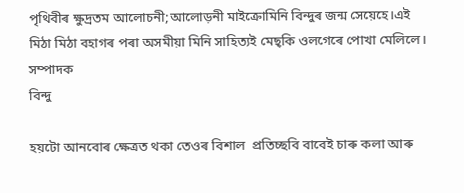পৃথিবীৰ ক্ষুদ্রতম আলোচনী;আলোড়নী মাইক্রোমিনি বিন্দুৰ জন্ম সেয়েহে।এই মিঠা মিঠা বহাগৰ পৰা অসমীয়া মিনি সাহিত্যই মেছ্কি ওলগেৰে পোখা মেলিলে।
সম্পাদক
বিন্দু

হয়টো আনবোৰ ক্ষেত্রত থকা তেওৰ বিশাল  প্ৰতিচ্ছবি বাবেই চাৰু কলা আৰু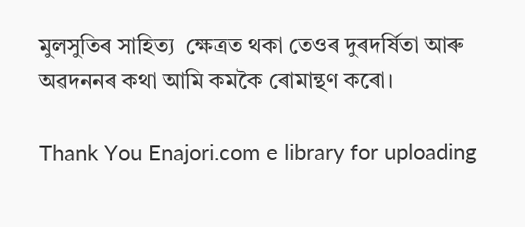মুলসুতিৰ সাহিত্য  ক্ষেত্রত থকা তেওৰ দুৰদর্ষিতা আৰু অৱদননৰ কথা আমি কমকৈ ৰোমান্থণ কৰো।

Thank You Enajori.com e library for uploading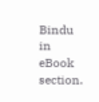Bindu in eBook section.